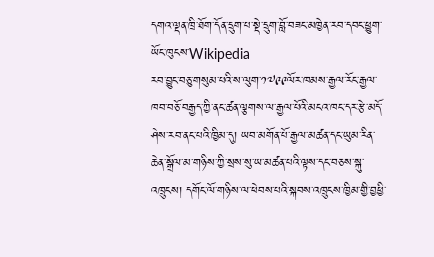དགའ་ལྡན་ཁྲི་ཐོག་དོན་དྲུག་པ་སྡེ་དྲུག་བློ་བཟང་མཁྱེན་རབ་དབང་ཕྱུག་
ཡོང་ཁུངས་Wikipedia
རབ་བྱུང་བཅུ་གསུམ་པའི་ས་ལུག་༡༧༩༩ལོར་ཁམས་རྒྱལ་རོང་རྒྱལ་ཁབ་བཅོ་བརྒྱད་ཀྱི་ནང་ཚན་ལྕགས་ལ་རྒྱལ་པོའི་མངའ་ཁང་དར་རྩེ་མདོ་ཤེས་རབ་ནང་པའི་ཁྱིམ་དུ། ཡབ་མགོན་པོ་རྒྱལ་མཚན་དང་ཡུམ་རིན་ཆེན་སྒྲོལ་མ་གཉིས་ཀྱི་སྲས་སུ་ཡ་མཚན་པའི་ལྟས་དང་བཅས་སྐུ་འཁྲུངས། དགོང་ལོ་གཉིས་ལ་ཕེབས་པའི་སྐབས་འཁྲུངས་ཁྱིམ་གྱི་བྱཕྱི་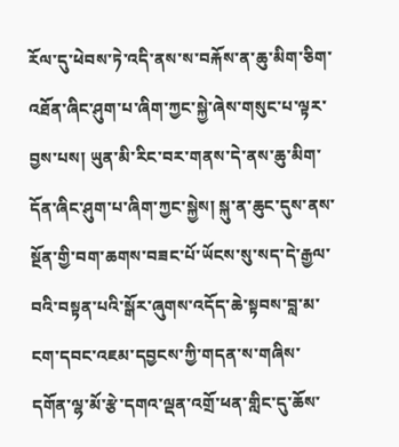རོལ་དུ་ཕེབས་ཏེ་འདི་ནས་ས་བརྐོས་ན་ཆུ་མིག་ཅིག་འཐོན་ཞིང་ཤུག་པ་ཞིག་ཀྱང་སྐྱེ་ཞེས་གསུང་པ་ལྟར་བྱས་པས། ཡུན་མི་རིང་བར་གནས་དེ་ནས་ཆུ་མིག་དོན་ཞིང་ཤུག་པ་ཞིག་ཀྱང་སྐྱེས། སྐུ་ན་ཆུང་དུས་ནས་སྔོན་གྱི་བག་ཆགས་བཟང་པོ་ཡོངས་སུ་སད་དེ་རྒྱལ་བའི་བསྟན་པའི་སྒོར་ཞུགས་འདོད་ཆེ་སྟབས་བླ་མ་ངག་དབང་འཇམ་དབྱངས་ཀྱི་གདན་ས་གཞིས་དགོན་ལྷ་མོ་རྩེ་དགའ་ལྡན་འགྲོ་ཕན་གླིང་དུ་ཆོས་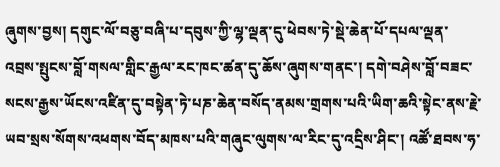ཞུགས་བྱས། དགུང་ལོ་བཅུ་བཞི་པ་དབུས་ཀྱི་ལྷ་ལྡན་དུ་ཕེབས་ཏེ་སྡེ་ཆེན་པོ་དཔལ་ལྡན་འབྲས་སྤུངས་བློ་གསལ་གླིང་རྒྱལ་རང་ཁང་ཚན་དུ་ཆོས་ཞུགས་གནང་། དགེ་བཤེས་བློ་བཟང་སངས་རྒྱས་ཡོངས་འཛིན་དུ་བསྟེན་ཏེ་པཎ་ཆེན་བསོད་ནམས་གྲགས་པའི་ཡིག་ཆའི་སྟེང་ནས་རྗེ་ཡབ་སྲས་སོགས་འཕགས་བོད་མཁས་པའི་གཞུང་ལུགས་ལ་རིང་དུ་འདྲིས་ཤིང་། འཚོ་ཐབས་ཧ་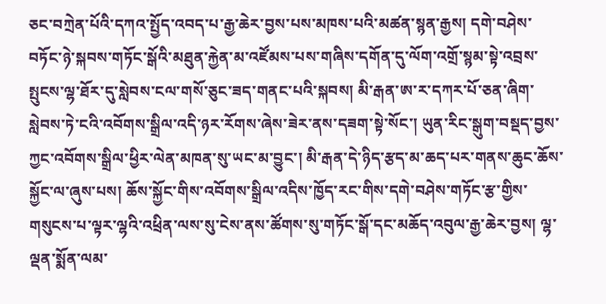ཅང་བཀྲེན་པོའི་དཀའ་སྤྱོད་འབད་པ་རྒྱ་ཆེར་བྱས་པས་མཁས་པའི་མཚན་སྙན་རྒྱས། དགེ་བཤེས་བཏོང་ཉེ་སྐབས་གཏོང་སྒོའི་མཐུན་རྐྱེན་མ་འཛོམས་པས་གཞིས་དགོན་དུ་ལོག་འགྲོ་སྙམ་སྟེ་འབྲས་སྤུངས་ལྷ་ཐོར་དུ་སླེབས་ངལ་གསོ་ཅུང་ཟད་གནང་པའི་སྐབས། མི་རྒན་ཨ་ར་དཀར་པོ་ཅན་ཞིག་སླེབས་ཏེ་ངའི་འབོགས་སྒྲིལ་འདི་ཉར་རོགས་ཞེས་ཟེར་ནས་དཟག་སྟེ་སོང་། ཡུན་རིང་སྒུག་བསྡད་བྱས་ཀྱང་འབོགས་སྒྲིལ་ཕྱིར་ལེན་མཁན་སུ་ཡང་མ་བྱུང་། མི་རྒན་དེ་ཉིད་རྩད་མ་ཆད་པར་གནས་ཆུང་ཆོས་སྐྱོང་ལ་ཞུས་པས། ཆོས་སྐྱོང་གིས་འབོགས་སྒྲིལ་འདིས་ཁྱོད་རང་གིས་དགེ་བཤེས་གཏོང་རྩ་གྱིས་གསུངས་པ་ལྟར་ལྷའི་འཕྲིན་ལས་སུ་ངེས་ནས་ཚོགས་སུ་གཏོང་སྒོ་དང་མཆོད་འབུལ་རྒྱ་ཆེར་བྱས། ལྷ་ལྡན་སྨོན་ལམ་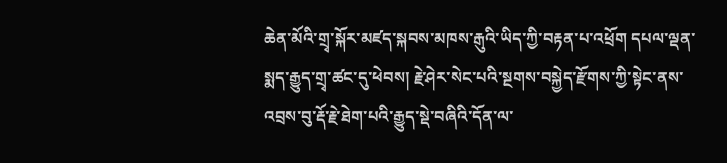ཆེན་མོའི་གྲྭ་སྐོར་མཛད་སྐབས་མཁས་རྒུའི་ཡིད་ཀྱི་བརྟན་པ་འཕྲོག དཔལ་ལྡན་སྨད་རྒྱུད་གྲྭ་ཚང་དུ་ཕེབས། རྗེ་ཤེར་སེང་པའི་སྔགས་བསྐྱེད་རྫོགས་ཀྱི་སྟེང་ནས་འབྲས་བུ་རྡོ་རྗེ་ཐེག་པའི་རྒྱུད་སྡེ་བཞིའི་དོན་ལ་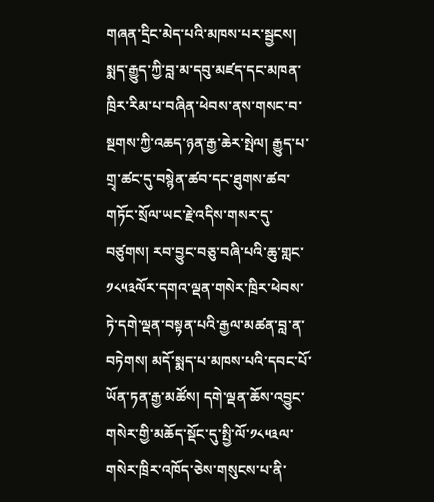གཞན་དྲིང་མེད་པའི་མཁས་པར་སྦྱངས། སྨད་རྒྱུད་ཀྱི་བླ་མ་དབུ་མཛད་དང་མཁན་ཁྲིར་རིམ་པ་བཞིན་ཕེབས་ནས་གསང་བ་སྔགས་ཀྱི་འཆད་ཉན་རྒྱ་ཆེར་སྤེལ། རྒྱུད་པ་གྲྭ་ཚང་དུ་བསྙེན་ཚབ་དང་ཐུགས་ཚབ་གཏོང་སྲོལ་ཡང་རྗེ་འདིས་གསར་དུ་བཙུགས། རབ་བྱུང་བཅུ་བཞི་པའི་ཆུ་གླང་༡༨༥༣ལོར་དགའ་ལྡན་གསེར་ཁྲིར་ཕེབས་ཏེ་དགེ་ལྡན་བསྟན་པའི་རྒྱལ་མཚན་བླ་ན་བཏེགས། མདོ་སྨད་པ་མཁས་པའི་དབང་པོ་ཡོན་ཏན་རྒྱ་མཚོས། དགེ་ལྡན་ཆོས་འབྱུང་གསེར་གྱི་མཆོད་སྡོང་དུ་སྤྱི་ལོ་༡༨༥༣ལ་གསེར་ཁྲིར་འཁོད་ཅེས་གསུངས་པ་ནི་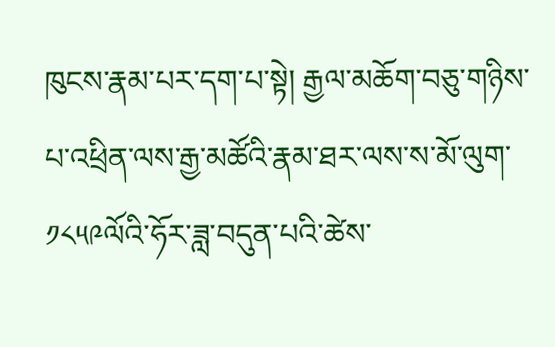ཁུངས་རྣམ་པར་དག་པ་སྟེ། རྒྱལ་མཆོག་བཅུ་གཉིས་པ་འཕྲིན་ལས་རྒྱ་མཚོའི་རྣམ་ཐར་ལས་ས་མོ་ལུག་༡༨༥༩ལོའི་ཧོར་ཟླ་བདུན་པའི་ཚེས་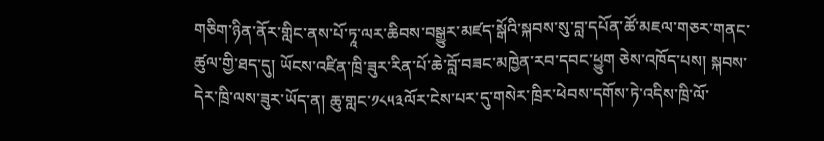གཅིག་ཉིན་ནོར་གླིང་ནས་པོ་ཏཱ་ལར་ཆིབས་བསྒྱུར་མཛད་སྒོའི་སྐབས་སུ་བླ་དཔོན་ཚོ་མཇལ་གཅར་གནང་ཚུལ་གྱི་ཐད་དུ། ཡོངས་འཛིན་ཁྲི་ཟུར་རིན་པོ་ཆེ་བློ་བཟང་མཁྱེན་རབ་དབང་ཕྱུག ཅེས་འཁོད་པས། སྐབས་དེར་ཁྲི་ལས་ཟུར་ཡོད་ན། ཆུ་གླང་༡༨༥༣ལོར་ངེས་པར་དུ་གསེར་ཁྲིར་ཕེབས་དགོས་ཏེ་འདིས་ཁྲི་ལོ་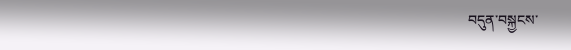བདུན་བསྐྱངས་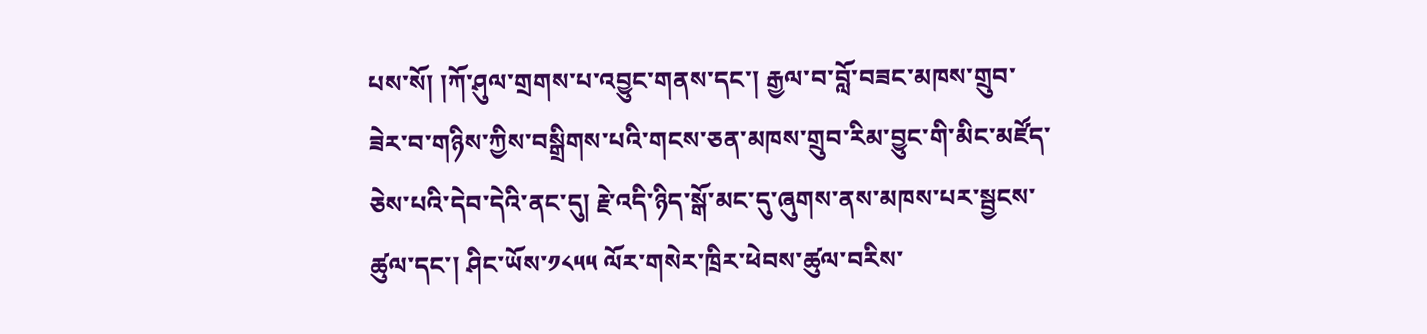པས་སོ། །ཀོ་ཤུལ་གྲགས་པ་འབྱུང་གནས་དང་། རྒྱལ་བ་བློ་བཟང་མཁས་གྲུབ་ཟེར་བ་གཉིས་ཀྱིས་བསྒྲིགས་པའི་གངས་ཅན་མཁས་གྲུབ་རིམ་བྱུང་གི་མིང་མཛོད་ཅེས་པའི་དེབ་དེའི་ནང་དུ། རྗེ་འདི་ཉིད་སྒོ་མང་དུ་ཞུགས་ནས་མཁས་པར་སྦྱངས་ཚུལ་དང་། ཤིང་ཡོས་༡༨༥༥ ལོར་གསེར་ཁྲིར་ཕེབས་ཚུལ་བརིས་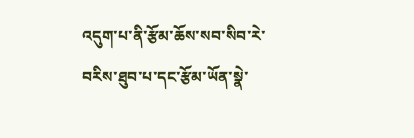འདུག་པ་ནི་རྩོམ་ཆོས་སབ་སིབ་རེ་བརིས་ཐུབ་པ་དང་རྩོམ་ཡོན་སྣེ་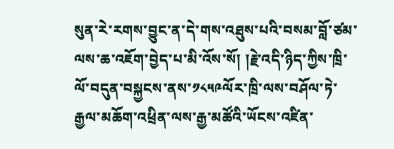སུན་རེ་རགས་བྱུང་ན་དེ་གས་འཐུས་པའི་བསམ་བློ་ཙམ་ལས་ཆ་འཇོག་བྱེད་པ་མི་འོས་སོ། །རྗེ་འདི་ཉིད་ཀྱིས་ཁྲི་ལོ་བདུན་བསྐྱངས་ནས་༡༨༥༩ལོར་ཁྲི་ལས་བཤོལ་ཏེ་རྒྱལ་མཆོག་འཕྲིན་ལས་རྒྱ་མཚོའི་ཡོངས་འཛིན་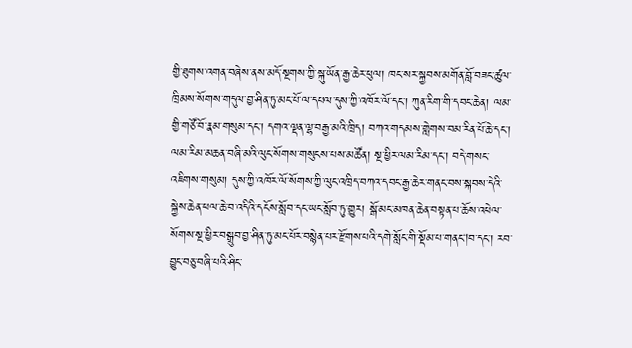གྱི་ཐུགས་འགན་བཞེས་ནས་མདོ་སྔགས་ཀྱི་སྐུ་ཡོན་རྒྱ་ཆེར་ཕུལ། ཁང་སར་སྐྱབས་མགོན་བློ་བཟང་ཚུལ་ཁྲིམས་སོགས་གདུལ་བྱ་ཤིན་ཏུ་མང་པོ་ལ་དཔལ་དུས་ཀྱི་འཁོར་ལོ་དང་། ཀུན་རིག་གི་དབང་ཆེན། ལམ་གྱི་གཙོ་བོ་རྣམ་གསུམ་དང་། དགའ་ལྡན་ལྷ་བརྒྱ་མའི་ཁྲིད། བཀའ་གདམས་གླེགས་བམ་རིན་པོ་ཆེ་དང་། ལམ་རིམ་མཆན་བཞི་མའི་ལུང་སོགས་གསུངས་པས་མཚོན། སྔ་ཕྱིར་ལམ་རིམ་དང་། བདེ་གསང་འཇིགས་གསུམ། དུས་ཀྱི་འཁོར་ལོ་སོགས་ཀྱི་ལུང་འཁྲིད་བཀའ་དབང་རྒྱ་ཆེར་གནང་བས་སྐབས་དེའི་སྐྱེས་ཆེན་ཕལ་ཆེ་བ་འདིའི་དངོས་སློབ་དང་ཡང་སློབ་ཏུ་གྱུར། སྒོ་མང་མཁན་ཆེན་བསྟན་པ་ཆོས་འཕེལ་སོགས་སྔ་ཕྱིར་བསྒྲུབ་བྱ་ཤིན་ཏུ་མང་པོར་བསྙེན་པར་རྫོགས་པའི་དགེ་སློང་གི་སྡོམ་པ་གནང།བ་དང་། རབ་བྱུང་བཅུ་བཞི་པའི་ཤིང་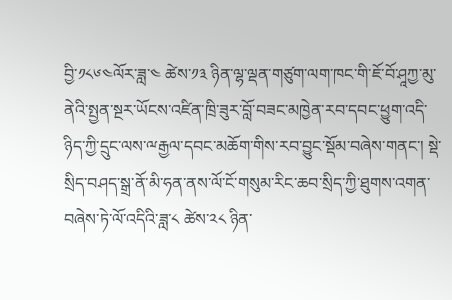བྱི་༡༨༦༤ལོར་ཟླ་༤ ཚེས་༡༣ ཉིན་ལྷ་ལྡན་གཙུག་ལག་ཁང་གི་ཇོ་བོ་ཤཱཀྱ་མུ་ནེའི་སྤྱན་སྔར་ཡོངས་འཛིན་ཁྲི་ཟུར་བློ་བཟང་མཁྱེན་རབ་དབང་ཕྱུག་འདི་ཉིད་ཀྱི་དྲུང་ལས་ྋརྒྱལ་དབང་མཆོག་གིས་རབ་བྱུང་སྡོམ་བཞེས་གནང་། སྡེ་སྲིད་བཤད་སྒྲ་ནོ་མི་ཧན་ནས་ལོ་ངོ་གསུམ་རིང་ཆབ་སྲིད་ཀྱི་ཐུགས་འགན་བཞེས་ཏེ་ལོ་འདིའི་ཟླ་༨ ཚེས་༢༨ ཉིན་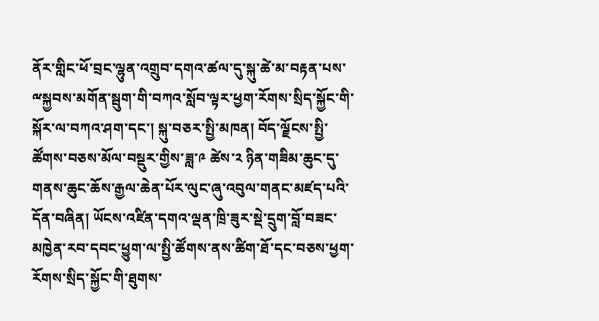ནོར་གླིང་ཕོ་བྲང་ལྷུན་འགྲུབ་དགའ་ཚལ་དུ་སྐུ་ཚེ་མ་བརྟན་པས་ྋསྐྱབས་མགོན་སྦུག་གི་བཀའ་སློབ་ལྟར་ཕྱག་རོགས་སྲིད་སྐྱོང་གི་སྐོར་ལ་བཀའ་ཤག་དང་། སྐུ་བཅར་སྤྱི་མཁན། བོད་ལྗོངས་སྤྱི་ཚོགས་བཅས་མོལ་བསྡུར་གྱིས་ཟླ་༩ ཚེས་༢ ཉིན་གཟིམ་ཆུང་དུ་གནས་ཆུང་ཆོས་རྒྱལ་ཆེན་པོར་ལུང་ཞུ་འབུལ་གནང་མཛད་པའི་དོན་བཞིན། ཡོངས་འཛིན་དགའ་ལྡན་ཁྲི་ཟུར་སྡེ་དྲུག་བློ་བཟང་མཁྱེན་རབ་དབང་ཕྱུག་ལ་སྤྱི་ཚོགས་ནས་ཚིག་ཐོ་དང་བཅས་ཕྱག་རོགས་སྲིད་སྐྱོང་གི་ཐུགས་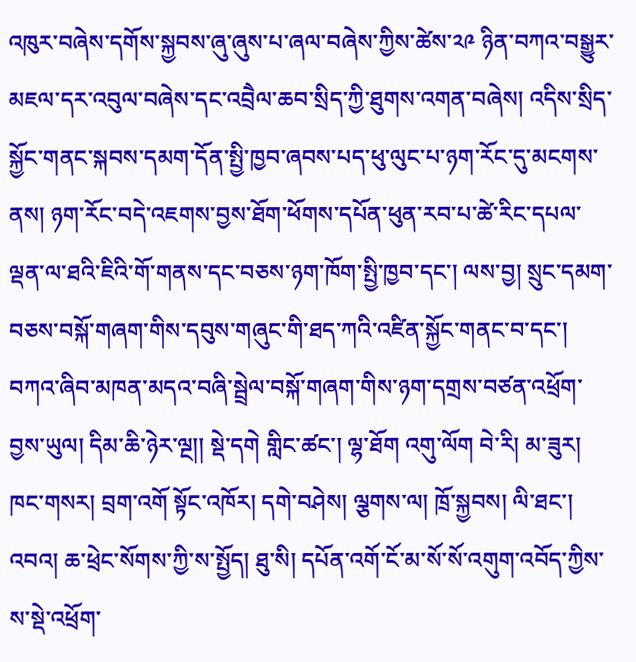འཁུར་བཞེས་དགོས་སྐྱབས་ཞུ་ཞུས་པ་ཞལ་བཞེས་ཀྱིས་ཚེས་༢༩ ཉིན་བཀའ་བསྒྱུར་མཇལ་དར་འབུལ་བཞེས་དང་འབྲཻལ་ཆབ་སྲིད་ཀྱི་ཐུགས་འགན་བཞེས། འདིས་སྲིད་སྐྱོང་གནང་སྐབས་དམག་དོན་སྤྱི་ཁྱབ་ཞབས་པད་ཕུ་ལུང་པ་ཉག་རོང་དུ་མངགས་ནས། ཉག་རོང་བདེ་འཇགས་བྱས་ཐོག་ཕོགས་དཔོན་ཕུན་རབ་པ་ཚེ་རིང་དཔལ་ལྡན་ལ་ཐའི་ཇིའི་གོ་གནས་དང་བཅས་ཉག་ཁོག་སྤྱི་ཁྱབ་དང་། ལས་བྱ། སྲུང་དམག་བཅས་བསྐོ་གཞག་གིས་དབུས་གཞུང་གི་ཐད་ཀའི་འཛིན་སྐྱོང་གནང་བ་དང་། བཀའ་ཞིབ་མཁན་མདའ་བཞི་སྦྲེལ་བསྐོ་གཞག་གིས་ཉག་དགྲས་བཙན་འཕྲོག་བྱས་ཡུལ། དིམ་ཆི་ཉེར་ལྔ།། སྡེ་དགེ གླིང་ཚང་། ལྷ་ཐོག འགུ་ལོག བེ་རི། མ་ཟུར། ཁང་གསར། བྲག་འགོ སྟོང་འཁོར། དགེ་བཤེས། ལྕགས་ལ། ཁྲོ་སྐྱབས། ལི་ཐང་། འབའ། ཆ་ཕྲེང་སོགས་ཀྱི་ས་སྤྱོད། ཐུ་སི། དཔོན་འགོ་ངོ་མ་སོ་སོ་འགུག་འབོད་ཀྱིས་ས་སྡེ་འཕྲོག་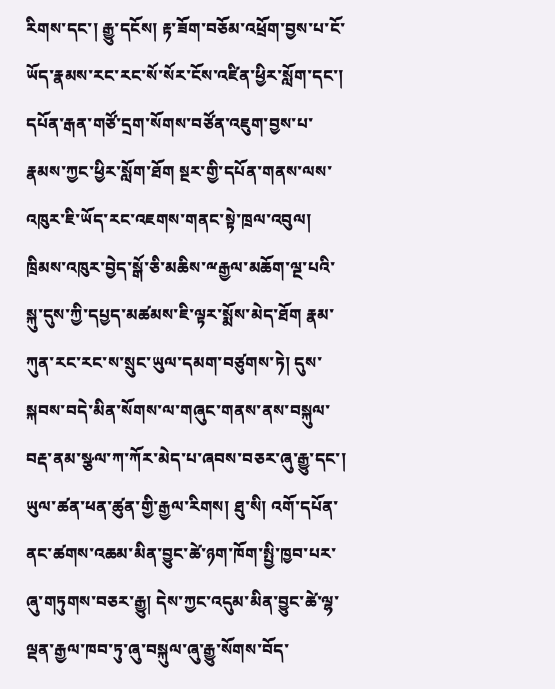རིགས་དང་། རྒྱུ་དངོས། རྟ་ཟོག་བཅོམ་འཕྲོག་བྱས་པ་ངོ་ཡོད་རྣམས་རང་རང་སོ་སོར་ངོས་འཛིན་ཕྱིར་སློག་དང་། དཔོན་རྒན་གཙོ་དྲག་སོགས་བཙོན་འཇུག་བྱས་པ་རྣམས་ཀྱང་ཕྱིར་སློག་ཐོག སྔར་གྱི་དཔོན་གནས་ལས་འཁུར་ཇི་ཡོད་རང་འཇགས་གནང་སྟེ་ཁྲལ་འབུལ། ཁྲིམས་འཁུར་བྱེད་སྒོ་ཅི་མཆིས་ྋརྒྱལ་མཆོག་ལྔ་པའི་སྐུ་དུས་ཀྱི་དཔྱད་མཚམས་ཇི་ལྟར་སྨོས་མེད་ཐོག རྣམ་ཀུན་རང་རང་ས་སྲུང་ཡུལ་དམག་བཙུགས་ཏེ། དུས་སྐབས་བདེ་མིན་སོགས་ལ་གཞུང་གནས་ནས་བསྐུལ་བརྡ་ནམ་སྩལ་ཀ་ཀོར་མེད་པ་ཞབས་བཅར་ཞུ་རྒྱུ་དང་། ཡུལ་ཚན་ཕན་ཚུན་གྱི་རྒྱལ་རིགས། ཐུ་སི། འགོ་དཔོན་ནང་ཚགས་འཆམ་མིན་བྱུང་ཚེ་ཉག་ཁོག་སྤྱི་ཁྱབ་པར་ཞུ་གཏུགས་བཅར་རྒྱུ། དེས་ཀྱང་འདུམ་མིན་བྱུང་ཚེ་ལྷ་ལྡན་རྒྱལ་ཁབ་ཏུ་ཞུ་བསྐུལ་ཞུ་རྒྱུ་སོགས་བོད་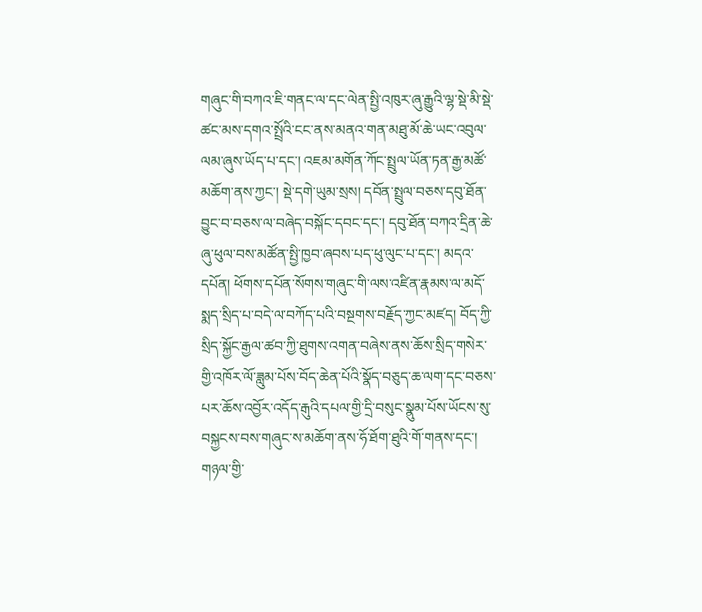གཞུང་གི་བཀའ་ཇི་གནང་ལ་དང་ལེན་སྤྱི་འཁུར་ཞུ་རྒྱུའི་ལྷ་སྡེ་མི་སྡེ་ཚང་མས་དགའ་སྤྲོའི་ངང་ནས་མནའ་གན་མཐུ་མོ་ཆེ་ཡང་འབུལ་ལམ་ཞུས་ཡོད་པ་དང་། འཇམ་མགོན་ཀོང་སྤྲུལ་ཡོན་ཏན་རྒྱ་མཚོ་མཆོག་ནས་ཀྱང་། སྡེ་དགེ་ཡུམ་སྲས། དབོན་སྤྲུལ་བཅས་དབུ་ཐོན་བྱུང་བ་བཅས་ལ་བཞེད་བསྐོང་དབང་དང་། དབུ་ཐོན་བཀའ་དྲིན་ཆེ་ཞུ་ཕུལ་བས་མཚོན་སྤྱི་ཁྱབ་ཞབས་པད་ཕུ་ལུང་པ་དང་། མདའ་དཔོན། ཕོགས་དཔོན་སོགས་གཞུང་གི་ལས་འཛིན་རྣམས་ལ་མདོ་སྨད་སྲིད་པ་བདེ་ལ་བཀོད་པའི་བསྔགས་བརྗོད་ཀྱང་མཛད། བོད་ཀྱི་སྲིད་སྐྱོང་རྒྱལ་ཚབ་ཀྱི་ཐུགས་འགན་བཞེས་ནས་ཆོས་སྲིད་གསེར་གྱི་འཁོར་ལོ་ཟླུམ་པོས་བོད་ཆེན་པོའི་སྣོད་བཅུད་ཆ་ལག་དང་བཅས་པར་ཆོས་འབྱོར་འདོད་རྒུའི་དཔལ་གྱི་དྲི་བསུང་སྣུམ་པོས་ཡོངས་སུ་བསྐྱངས་བས་གཞུང་ས་མཆོག་ནས་ཧོ་ཐོག་ཐུའི་གོ་གནས་དང་། གཉལ་གྱི་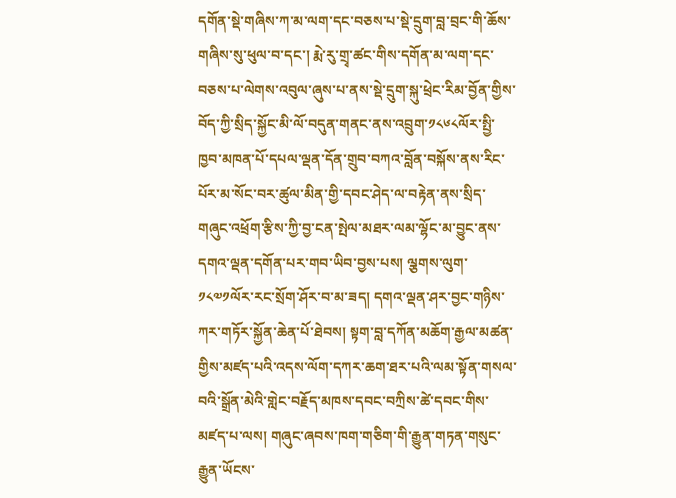དགོན་སྡེ་གཞིས་ཀ་མ་ལག་དང་བཅས་པ་སྡེ་དྲུག་བླ་བྲང་གི་ཆོས་གཞིས་སུ་ཕུལ་བ་དང་། རྨེ་རུ་གྲྭ་ཚང་གིས་དགོན་མ་ལག་དང་བཅས་པ་ལེགས་འབུལ་ཞུས་པ་ནས་སྡེ་དྲུག་སྐུ་ཕྲེང་རིམ་བྱོན་གྱིས་བོད་ཀྱི་སྲིད་སྐྱོང་མི་ལོ་བདུན་གནང་ནས་འབྲུག་༡༨༦༨ལོར་སྤྱི་ཁྱབ་མཁན་པོ་དཔལ་ལྡན་དོན་གྲུབ་བཀའ་བློན་བསྐོས་ནས་རིང་པོར་མ་སོང་བར་ཚུལ་མིན་གྱི་དབང་ཤེད་ལ་བརྟེན་ནས་སྲིད་གཞུང་འཕྲོག་རྩིས་ཀྱི་བྱ་ངན་སྤེལ་མཐར་ལམ་ལྷོང་མ་བྱུང་ནས་དགའ་ལྡན་དགོན་པར་གབ་ཡིབ་བྱས་པས། ལྕགས་ལུག་༡༨༧༡ལོར་རང་སྲོག་ཤོར་བ་མ་ཟད། དགའ་ལྡན་ཤར་བྱང་གཉིས་ཀར་གཏོར་སྐྱོན་ཆེན་པོ་ཐེབས། སྟག་བླ་དཀོན་མཆོག་རྒྱལ་མཚན་གྱིས་མཛད་པའི་འདས་ལོག་དཀར་ཆག་ཐར་པའི་ལམ་སྟོན་གསལ་བའི་སྒྲོན་མེའི་གླེང་བརྗོད་མཁས་དབང་བཀྲིས་ཚེ་དབང་གིས་མཛད་པ་ལས། གཞུང་ཞབས་ཁག་གཅིག་གི་རྒྱུན་གཏན་གསུང་རྒྱུན་ཡོངས་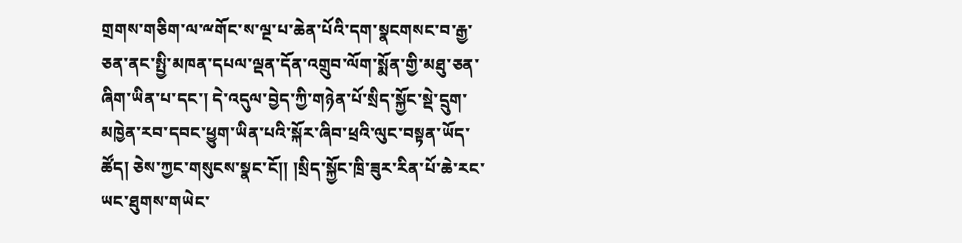གྲགས་གཅིག་ལ་ྋགོང་ས་ལྔ་པ་ཆེན་པོའི་དག་སྣངགསང་བ་རྒྱ་ཅན་ནང་སྤྱི་མཁན་དཔལ་ལྡན་དོན་འགྲུབ་ལོག་སྨོན་གྱི་མཐུ་ཅན་ཞིག་ཡིན་པ་དང་། དེ་འདུལ་བྱེད་ཀྱི་གཉེན་པོ་སྲིད་སྐྱོང་སྡེ་དྲུག་མཁྱེན་རབ་དབང་ཕྱུག་ཡིན་པའི་སྐོར་ཞིབ་ཕྲའི་ལུང་བསྟན་ཡོད་ཚོད། ཅེས་ཀྱང་གསུངས་སྣང་ངོ།། །སྲིད་སྐྱོང་ཁྲི་ཟུར་རིན་པོ་ཆེ་རང་ཡང་ཐུགས་གཡེང་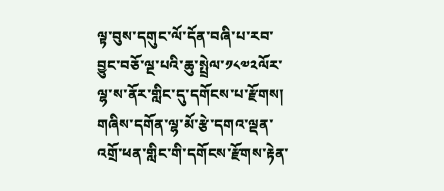ལྟ་བུས་དགུང་ལོ་དོན་བཞི་པ་རབ་བྱུང་བཅོ་ལྔ་པའི་ཆུ་སྤྲེལ་༡༨༧༢ལོར་ལྷ་ས་ནོར་གླིང་དུ་དགོངས་པ་རྫོགས། གཞིས་དགོན་ལྷ་མོ་རྩེ་དགའ་ལྡན་འགྲོ་ཕན་གླིང་གི་དགོངས་རྫོགས་རྟེན་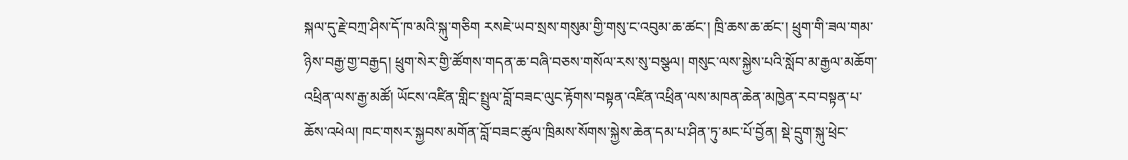སྐལ་དུ་རྗེ་བཀྲ་ཤིས་དོ་ཁ་མའི་སྐུ་གཅིག རསཇེ་ཡབ་སྲས་གསུམ་གྱི་གསུ་ང་འབུམ་ཆ་ཚང་། ཁྲི་ཆས་ཆ་ཚང་། ཕྲུག་གི་ཟལ་གམ་ཉིས་བརྒྱ་གྱ་བརྒྱད། ཕྲུག་སེར་གྱི་ཚོགས་གདན་ཆ་བཞི་བཅས་གསོལ་རས་སུ་བསྩལ། གསུང་ལས་སྐྱེས་པའི་སློབ་མ་རྒྱལ་མཆོག་འཕྲིན་ལས་རྒྱ་མཚོ། ཡོངས་འཛིན་གླིང་སྤྲུལ་བློ་བཟང་ལུང་རྟོགས་བསྟན་འཛིན་འཕྲིན་ལས་མཁན་ཆེན་མཁྱེན་རབ་བསྟན་པ་ཆོས་འཕེལ། ཁང་གསར་སྐྱབས་མགོན་བློ་བཟང་ཚུལ་ཁྲིམས་སོགས་སྐྱེས་ཆེན་དམ་པ་ཤིན་ཏུ་མང་པོ་བྱོན། སྡེ་དྲུག་སྐུ་ཕྲེང་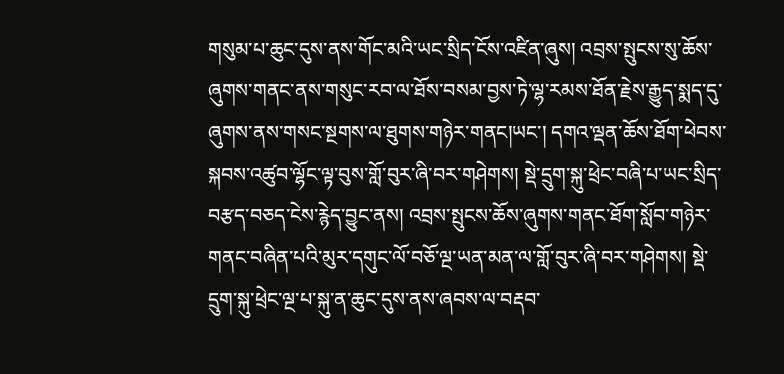གསུམ་པ་ཆུང་དུས་ནས་གོང་མའི་ཡང་སྲིད་ངོས་འཛིན་ཞུས། འབྲས་སྤུངས་སུ་ཆོས་ཞུགས་གནང་ནས་གསུང་རབ་ལ་ཐོས་བསམ་བྱས་ཏེ་ལྷ་རམས་ཐོན་རྗེས་རྒྱུད་སྨད་དུ་ཞུགས་ནས་གསང་སྔགས་ལ་ཐུགས་གཉེར་གནང།ཡང་། དགའ་ལྡན་ཆོས་ཐོག་ཕེབས་སྐབས་འཚུབ་ལྷོང་ལྟ་བུས་གློ་བུར་ཞི་བར་གཤེགས། སྡེ་དྲུག་སྐུ་ཕྲེང་བཞི་པ་ཡང་སྲིད་བརྩད་བཅད་ངེས་རྙེད་བྱུང་ནས། འབྲས་སྤུངས་ཆོས་ཞུགས་གནང་ཐོག་སློབ་གཉེར་གནང་བཞིན་པའི་མུར་དགུང་ལོ་བཅོ་ལྔ་ཡན་མན་ལ་གློ་བུར་ཞི་བར་གཤེགས། སྡེ་དྲུག་སྐུ་ཕྲེང་ལྔ་པ་སྐུ་ན་ཆུང་དུས་ནས་ཞབས་ལ་བརྡབ་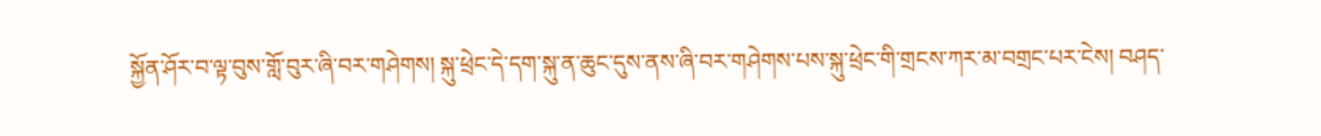སྐྱོན་ཤོར་བ་ལྟ་བུས་གློ་བུར་ཞི་བར་གཤེགས། སྐུ་ཕྲེང་དེ་དག་སྐུ་ན་ཆུང་དུས་ནས་ཞི་བར་གཤེགས་པས་སྐུ་ཕྲེང་གི་གྲངས་ཀར་མ་བགྲང་པར་ངེས། བཤད་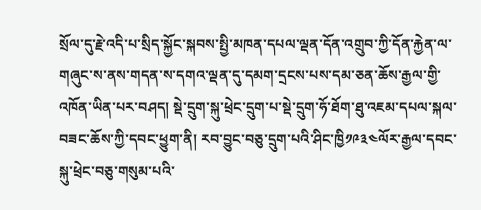སྲོལ་དུ་རྗེ་འདི་པ་སྲིད་སྐྱོང་སྐབས་སྤྱི་མཁན་དཔལ་ལྡན་དོན་འགྲུབ་ཀྱི་དོན་རྐྱེན་ལ་གཞུང་ས་ནས་གདན་ས་དགའ་ལྡན་དུ་དམག་དྲངས་པས་དམ་ཅན་ཆོས་རྒྱལ་གྱི་འཁོན་ཡིན་པར་བཤད། སྡེ་དྲུག་སྐུ་ཕྲེང་དྲུག་པ་སྡེ་དྲུག་ཧོ་ཐོག་ཐུ་འཇམ་དཔལ་སྐལ་བཟང་ཆོས་ཀྱི་དབང་ཕྱུག་ནི། རབ་བྱུང་བཅུ་དྲུག་པའི་ཤིང་ཁྱི༡༩༣༤ལོར་རྒྱལ་དབང་སྐུ་ཕྲེང་བཅུ་གསུམ་པའི་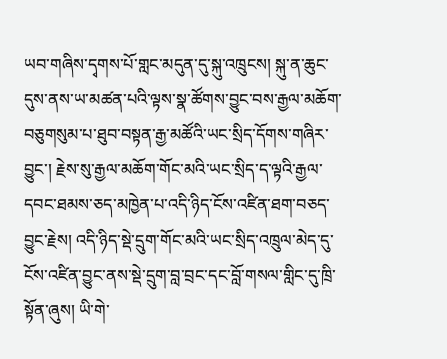ཡབ་གཞིས་དྭགས་པོ་གླང་མདུན་དུ་སྐུ་འཁྲུངས། སྐུ་ན་ཆུང་དུས་ནས་ཡ་མཚན་པའི་ལྟས་སྣ་ཚོགས་བྱུང་བས་རྒྱལ་མཆོག་བཅུགསུམ་པ་ཐུབ་བསྟན་རྒྱ་མཚོའི་ཡང་སྲིད་དོགས་གཞིར་བྱུང་། རྗེས་སུ་རྒྱལ་མཆོག་གོང་མའི་ཡང་སྲིད་ད་ལྟའི་རྒྱལ་དབང་ཐམས་ཅད་མཁྱེན་པ་འདི་ཉིད་ངོས་འཛིན་ཐག་བཅད་བྱུང་རྗེས། འདི་ཉིད་སྡེ་དྲུག་གོང་མའི་ཡང་སྲིད་འཁྲུལ་མེད་དུ་ངོས་འཛིན་བྱུང་ནས་སྡེ་དྲུག་བླ་བྲང་དང་བློ་གསལ་གླིང་དུ་ཁྲི་སྟོན་ཞུས། ཡི་གེ་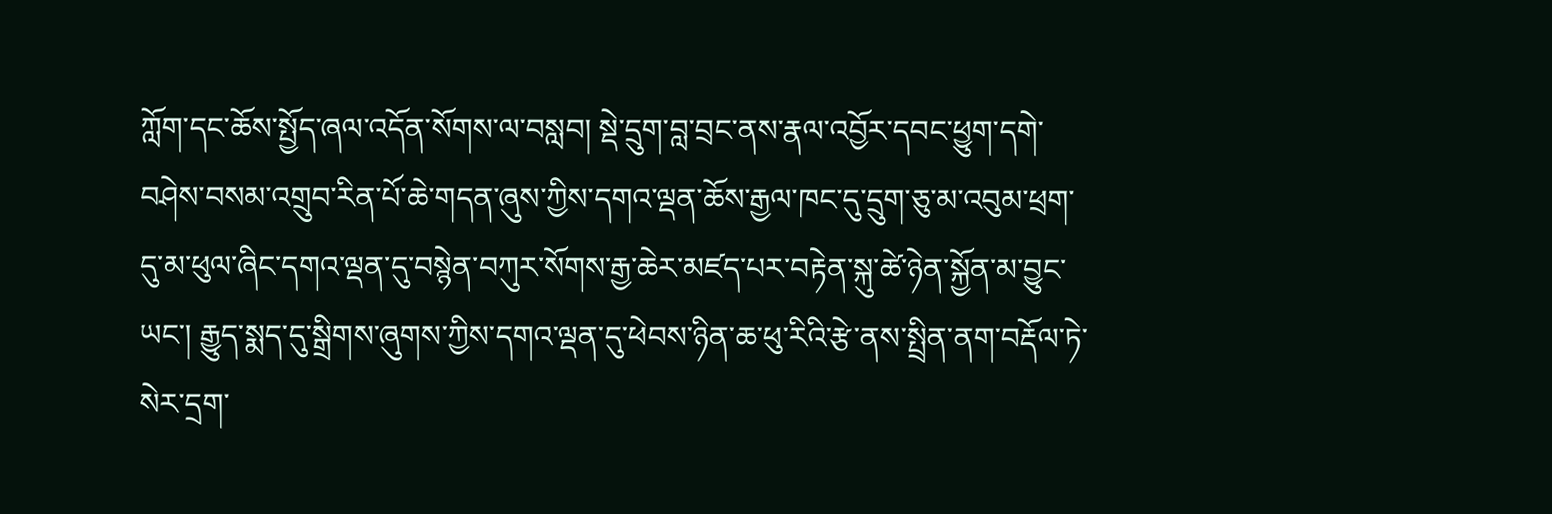ཀློག་དང་ཆོས་སྤྱོད་ཞལ་འདོན་སོགས་ལ་བསླབ། སྡེ་དྲུག་བླ་བྲང་ནས་རྣལ་འབྱོར་དབང་ཕྱུག་དགེ་བཤེས་བསམ་འགྲུབ་རིན་པོ་ཆེ་གདན་ཞུས་ཀྱིས་དགའ་ལྡན་ཆོས་རྒྱལ་ཁང་དུ་དྲུག་ཅུ་མ་འབུམ་ཕྲག་དུ་མ་ཕུལ་ཞིང་དགའ་ལྡན་དུ་བསྙེན་བཀུར་སོགས་རྒྱ་ཆེར་མཛད་པར་བརྟེན་སྐུ་ཚེ་ཉེན་སྐྱོན་མ་བྱུང་ཡང་། རྒྱུད་སྨད་དུ་སྒྲིགས་ཞུགས་ཀྱིས་དགའ་ལྡན་དུ་ཕེབས་ཉིན་ཆ་ཕུ་རིའི་རྩེ་ནས་སྤྲིན་ནག་བརྡོལ་ཏེ་སེར་དྲག་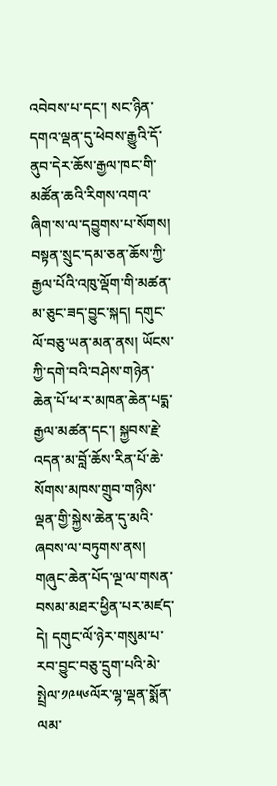འབེབས་པ་དང་། སང་ཉིན་དགའ་ལྡན་དུ་ཕེབས་རྒྱུའི་དོ་ནུབ་དེར་ཆོས་རྒྱལ་ཁང་གི་མཚོན་ཆའི་རིགས་འགའ་ཞིག་ས་ལ་དབྱུགས་པ་སོགས། བསྟན་སྲུང་དམ་ཅན་ཆོས་ཀྱི་རྒྱལ་པོའི་འཁུ་ལྡོག་གི་མཚན་མ་ཅུང་ཟད་བྱུང་སྐད། དགུང་ལོ་བཅུ་ཡན་མན་ནས། ཡོངས་ཀྱི་དགེ་བའི་བཤེས་གཉེན་ཆེན་པོ་ཕ་ར་མཁན་ཆེན་པདྨ་རྒྱལ་མཚན་དང་། སྐྱབས་རྗེ་འདན་མ་བློ་ཆོས་རིན་པོ་ཆེ་སོགས་མཁས་གྲུབ་གཉིས་ལྡན་གྱི་སྐྱེས་ཆེན་དུ་མའི་ཞབས་ལ་བཏུགས་ནས། གཞུང་ཆེན་པོད་ལྔ་ལ་གསན་བསམ་མཐར་ཕྱིན་པར་མཛད་དེ། དགུང་ལོ་ཉེར་གསུམ་པ་རབ་བྱུང་བཅུ་དྲུག་པའི་མེ་སྤྲེལ་༡༩༥༦ལོར་ལྷ་ལྡན་སྨོན་ལམ་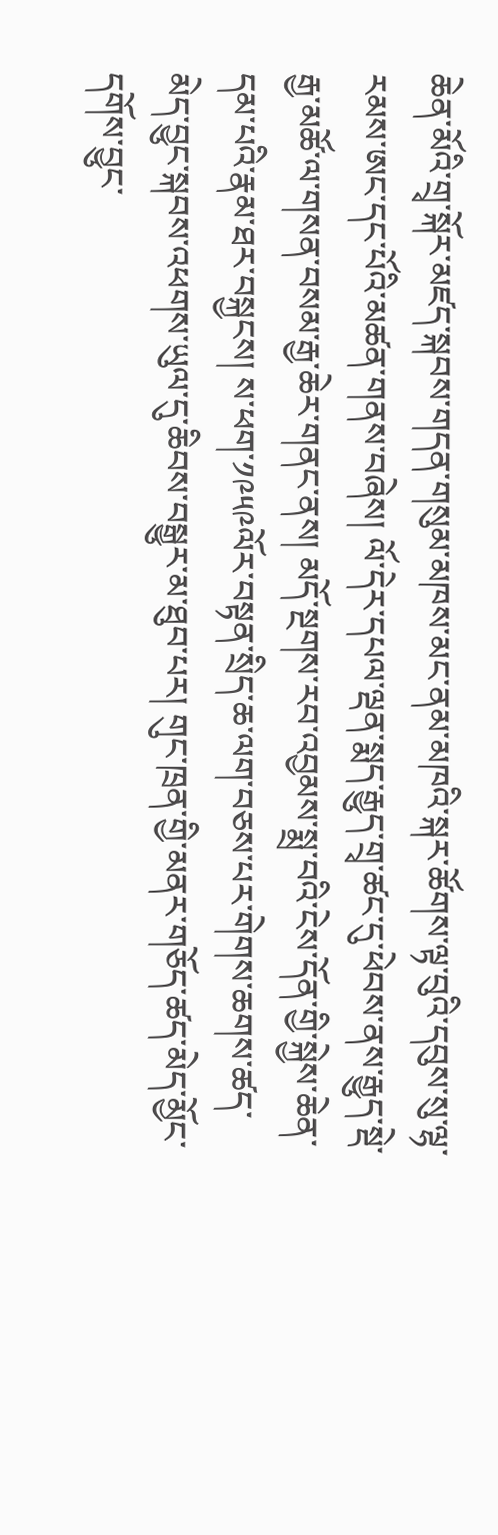ཆེན་མོའི་གྲྭ་སྐོར་མཛད་སྐབས་གདན་གསུམ་མཁས་མང་ནམ་མཁའི་སྐར་ཚོགས་ལྟ་བུའི་དབུས་སུ་ལྷ་རམས་ཨང་དང་པོའི་མཚན་གནས་བཞེས། ལོ་དེར་དཔལ་ལྡན་སྨད་རྒྱུད་གྲྭ་ཚང་དུ་ཕེབས་ནས་རྒྱུད་སྡེ་རྒྱ་མཚོ་ལ་གསན་བསམ་རྒྱ་ཆེར་གནང་ནས། མདོ་སྔགས་རབ་འབྱམས་སྨྲ་བའི་ངེས་དོན་གྱི་སྐྱེས་ཆེན་དམ་པའི་རྣམ་ཐར་བསྐྱངས། ས་ཕག་༡༩༥༩ལོར་བསྟན་སྲིད་ཆ་ལག་བཅས་པར་གེགས་ཆགས་ཚད་མེད་བྱུང་སྐབས་འཕགས་ཡུལ་དུ་ཆིབས་བསྒྱུར་མ་ཐུབ་པར། གུང་ཁྲན་གྱི་མནར་གཅོད་ཚད་མེད་མྱོང་དགོས་བྱུང་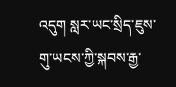འདུག སླར་ཡང་སྲིད་ཇུས་གུ་ཡངས་ཀྱི་སྐབས་རྒྱ་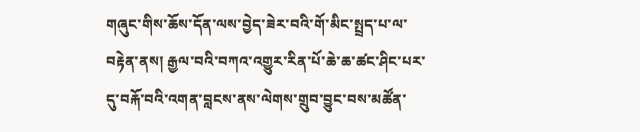གཞུང་གིས་ཆོས་དོན་ལས་བྱེད་ཟེར་བའི་གོ་མིང་སྤྲད་པ་ལ་བརྟེན་ནས། རྒྱལ་བའི་བཀའ་འགྱུར་རིན་པོ་ཆེ་ཆ་ཚང་ཤིང་པར་དུ་བརྐོ་བའི་འགན་བླངས་ནས་ལེགས་གྲུབ་བྱུང་བས་མཚོན་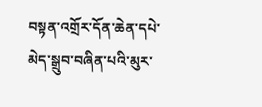བསྟན་འགྲོར་དོན་ཆེན་དཔེ་མེད་སྒྲུབ་བཞིན་པའི་མུར་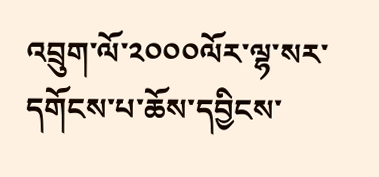འབྲུག་ལོ་༢༠༠༠ལོར་ལྷ་སར་དགོངས་པ་ཆོས་དབྱིངས་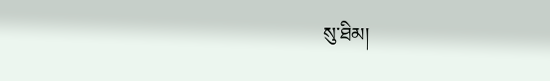སུ་ཐིམ།